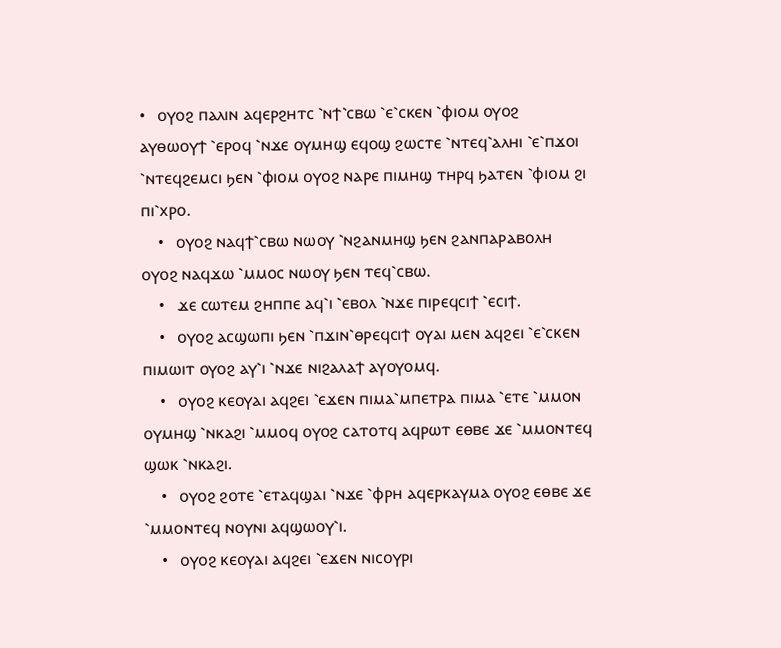•   ⲟⲩⲟϩ ⲡⲁⲗⲓⲛ ⲁϥⲉⲣϩⲏⲧⲥ ⳿ⲛϯ⳿ⲥⲃⲱ ⳿ⲉ⳿ⲥⲕⲉⲛ ⳿ⲫⲓⲟⲙ ⲟⲩⲟϩ ⲁⲩⲑⲱⲟⲩϯ ⳿ⲉⲣⲟϥ ⳿ⲛϫⲉ ⲟⲩⲙⲏϣ ⲉϥⲟϣ ϩⲱⲥⲧⲉ ⳿ⲛⲧⲉϥ⳿ⲁⲗⲏⲓ ⳿ⲉ⳿ⲡϫⲟⲓ ⳿ⲛⲧⲉϥϩⲉⲙⲥⲓ ϧⲉⲛ ⳿ⲫⲓⲟⲙ ⲟⲩⲟϩ ⲛⲁⲣⲉ ⲡⲓⲙⲏϣ ⲧⲏⲣϥ ϧⲁⲧⲉⲛ ⳿ⲫⲓⲟⲙ ϩⲓ ⲡⲓ⳿ⲭⲣⲟ.
    •   ⲟⲩⲟϩ ⲛⲁϥϯ⳿ⲥⲃⲱ ⲛⲱⲟⲩ ⳿ⲛϩⲁⲛⲙⲏϣ ϧⲉⲛ ϩⲁⲛⲡⲁⲣⲁⲃⲟⲗⲏ ⲟⲩⲟϩ ⲛⲁϥϫⲱ ⳿ⲙⲙⲟⲥ ⲛⲱⲟⲩ ϧⲉⲛ ⲧⲉϥ⳿ⲥⲃⲱ.
    •   ϫⲉ ⲥⲱⲧⲉⲙ ϩⲏⲡⲡⲉ ⲁϥ⳿ⲓ ⳿ⲉⲃⲟⲗ ⳿ⲛϫⲉ ⲡⲓⲣⲉϥⲥⲓϯ ⳿ⲉⲥⲓϯ.
    •   ⲟⲩⲟϩ ⲁⲥϣⲱⲡⲓ ϧⲉⲛ ⳿ⲡϫⲓⲛ⳿ⲑⲣⲉϥⲥⲓϯ ⲟⲩⲁⲓ ⲙⲉⲛ ⲁϥϩⲉⲓ ⳿ⲉ⳿ⲥⲕⲉⲛ ⲡⲓⲙⲱⲓⲧ ⲟⲩⲟϩ ⲁⲩ⳿ⲓ ⳿ⲛϫⲉ ⲛⲓϩⲁⲗⲁϯ ⲁⲩⲟⲩⲟⲙϥ.
    •   ⲟⲩⲟϩ ⲕⲉⲟⲩⲁⲓ ⲁϥϩⲉⲓ ⳿ⲉϫⲉⲛ ⲡⲓⲙⲁ⳿ⲙⲡⲉⲧⲣⲁ ⲡⲓⲙⲁ ⳿ⲉⲧⲉ ⳿ⲙⲙⲟⲛ ⲟⲩⲙⲏϣ ⳿ⲛⲕⲁϩⲓ ⳿ⲙⲙⲟϥ ⲟⲩⲟϩ ⲥⲁⲧⲟⲧϥ ⲁϥⲣⲱⲧ ⲉⲑⲃⲉ ϫⲉ ⳿ⲙⲙⲟⲛⲧⲉϥ ϣⲱⲕ ⳿ⲛⲕⲁϩⲓ.
    •   ⲟⲩⲟϩ ϩⲟⲧⲉ ⳿ⲉⲧⲁϥϣⲁⲓ ⳿ⲛϫⲉ ⳿ⲫⲣⲏ ⲁϥⲉⲣⲕⲁⲩⲙⲁ ⲟⲩⲟϩ ⲉⲑⲃⲉ ϫⲉ ⳿ⲙⲙⲟⲛⲧⲉϥ ⲛⲟⲩⲛⲓ ⲁϥϣⲱⲟⲩ⳿ⲓ.
    •   ⲟⲩⲟϩ ⲕⲉⲟⲩⲁⲓ ⲁϥϩⲉⲓ ⳿ⲉϫⲉⲛ ⲛⲓⲥⲟⲩⲣⲓ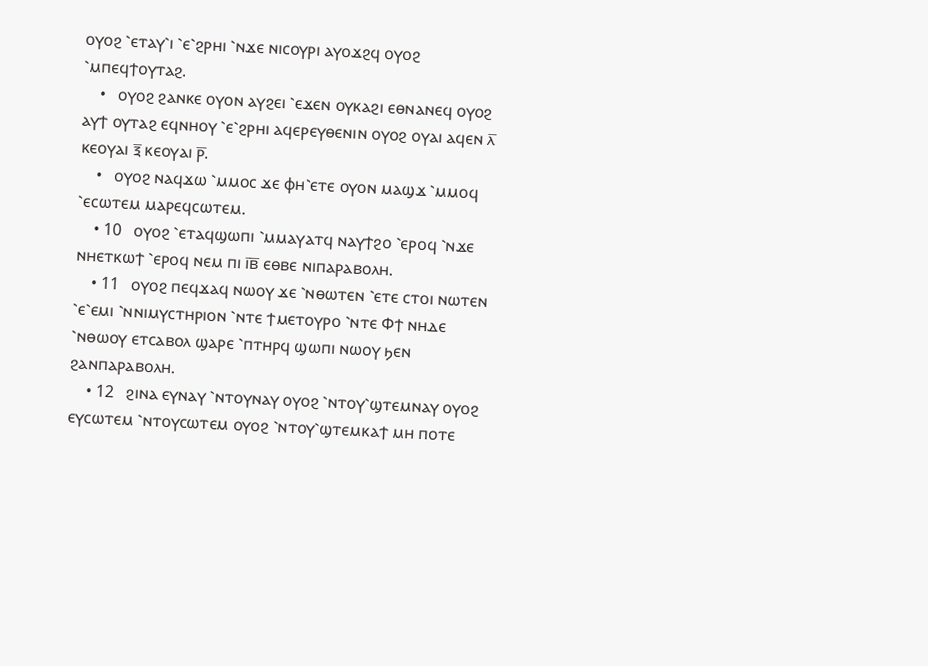ⲟⲩⲟϩ ⳿ⲉⲧⲁⲩ⳿ⲓ ⳿ⲉ⳿ϩⲣⲏⲓ ⳿ⲛϫⲉ ⲛⲓⲥⲟⲩⲣⲓ ⲁⲩⲟϫϩϥ ⲟⲩⲟϩ ⳿ⲙⲡⲉϥϯⲟⲩⲧⲁϩ.
    •   ⲟⲩⲟϩ ϩⲁⲛⲕⲉ ⲟⲩⲟⲛ ⲁⲩϩⲉⲓ ⳿ⲉϫⲉⲛ ⲟⲩⲕⲁϩⲓ ⲉⲑⲛⲁⲛⲉϥ ⲟⲩⲟϩ ⲁⲩϯ ⲟⲩⲧⲁϩ ⲉϥⲛⲏⲟⲩ ⳿ⲉ⳿ϩⲣⲏⲓ ⲁϥⲉⲣⲉⲩⲑⲉⲛⲓⲛ ⲟⲩⲟϩ ⲟⲩⲁⲓ ⲁϥⲉⲛ ⲗ̅ ⲕⲉⲟⲩⲁⲓ ⲝ̅ ⲕⲉⲟⲩⲁⲓ ⲣ̅.
    •   ⲟⲩⲟϩ ⲛⲁϥϫⲱ ⳿ⲙⲙⲟⲥ ϫⲉ ⲫⲏ⳿ⲉⲧⲉ ⲟⲩⲟⲛ ⲙⲁϣϫ ⳿ⲙⲙⲟϥ ⳿ⲉⲥⲱⲧⲉⲙ ⲙⲁⲣⲉϥⲥⲱⲧⲉⲙ.
    • 10   ⲟⲩⲟϩ ⳿ⲉⲧⲁϥϣⲱⲡⲓ ⳿ⲙⲙⲁⲩⲁⲧϥ ⲛⲁⲩϯϩⲟ ⳿ⲉⲣⲟϥ ⳿ⲛϫⲉ ⲛⲏⲉⲧⲕⲱϯ ⳿ⲉⲣⲟϥ ⲛⲉⲙ ⲡⲓ ⲓ̅ⲃ̅ ⲉⲑⲃⲉ ⲛⲓⲡⲁⲣⲁⲃⲟⲗⲏ.
    • 11   ⲟⲩⲟϩ ⲡⲉϥϫⲁϥ ⲛⲱⲟⲩ ϫⲉ ⳿ⲛⲑⲱⲧⲉⲛ ⳿ⲉⲧⲉ ⲥⲧⲟⲓ ⲛⲱⲧⲉⲛ ⳿ⲉ⳿ⲉⲙⲓ ⳿ⲛⲛⲓⲙⲩⲥⲧⲏⲣⲓⲟⲛ ⳿ⲛⲧⲉ ϯⲙⲉⲧⲟⲩⲣⲟ ⳿ⲛⲧⲉ Ⲫϯ ⲛⲏⲇⲉ ⳿ⲛⲑⲱⲟⲩ ⲉⲧⲥⲁⲃⲟⲗ ϣⲁⲣⲉ ⳿ⲡⲧⲏⲣϥ ϣⲱⲡⲓ ⲛⲱⲟⲩ ϧⲉⲛ ϩⲁⲛⲡⲁⲣⲁⲃⲟⲗⲏ.
    • 12   ϩⲓⲛⲁ ⲉⲩⲛⲁⲩ ⳿ⲛⲧⲟⲩⲛⲁⲩ ⲟⲩⲟϩ ⳿ⲛⲧⲟⲩ⳿ϣⲧⲉⲙⲛⲁⲩ ⲟⲩⲟϩ ⲉⲩⲥⲱⲧⲉⲙ ⳿ⲛⲧⲟⲩⲥⲱⲧⲉⲙ ⲟⲩⲟϩ ⳿ⲛⲧⲟⲩ⳿ϣⲧⲉⲙⲕⲁϯ ⲙⲏ ⲡⲟⲧⲉ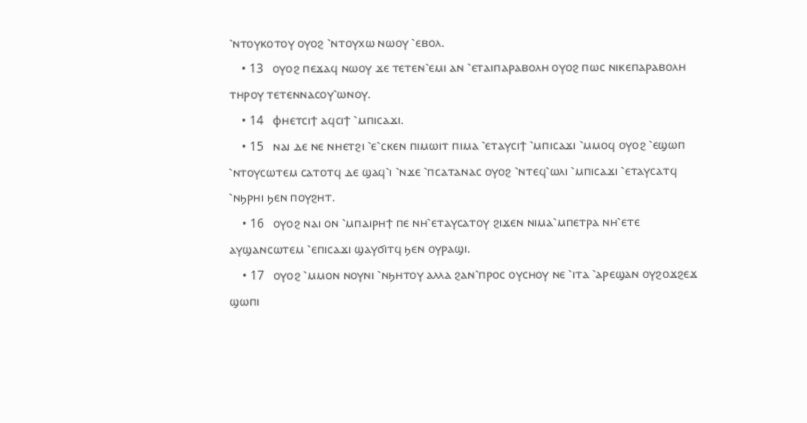⳿ⲛⲧⲟⲩⲕⲟⲧⲟⲩ ⲟⲩⲟϩ ⳿ⲛⲧⲟⲩⲭⲱ ⲛⲱⲟⲩ ⳿ⲉⲃⲟⲗ.
    • 13   ⲟⲩⲟϩ ⲡⲉϫⲁϥ ⲛⲱⲟⲩ ϫⲉ ⲧⲉⲧⲉⲛ⳿ⲉⲙⲓ ⲁⲛ ⳿ⲉⲧⲁⲓⲡⲁⲣⲁⲃⲟⲗⲏ ⲟⲩⲟϩ ⲡⲱⲥ ⲛⲓⲕⲉⲡⲁⲣⲁⲃⲟⲗⲏ ⲧⲏⲣⲟⲩ ⲧⲉⲧⲉⲛⲛⲁⲥⲟⲩ⳿ⲱⲛⲟⲩ.
    • 14   ⲫⲏⲉⲧⲥⲓϯ ⲁϥⲥⲓϯ ⳿ⲙⲡⲓⲥⲁϫⲓ.
    • 15   ⲛⲁⲓ ⲇⲉ ⲛⲉ ⲛⲏⲉⲧϩⲓ ⳿ⲉ⳿ⲥⲕⲉⲛ ⲡⲓⲙⲱⲓⲧ ⲡⲓⲙⲁ ⳿ⲉⲧⲁⲩⲥⲓϯ ⳿ⲙⲡⲓⲥⲁϫⲓ ⳿ⲙⲙⲟϥ ⲟⲩⲟϩ ⳿ⲉϣⲱⲡ ⳿ⲛⲧⲟⲩⲥⲱⲧⲉⲙ ⲥⲁⲧⲟⲧϥ ⲇⲉ ϣⲁϥ⳿ⲓ ⳿ⲛϫⲉ ⳿ⲡⲥⲁⲧⲁⲛⲁⲥ ⲟⲩⲟϩ ⳿ⲛⲧⲉϥ⳿ⲱⲗⲓ ⳿ⲙⲡⲓⲥⲁϫⲓ ⳿ⲉⲧⲁⲩⲥⲁⲧϥ ⳿ⲛϧⲣⲏⲓ ϧⲉⲛ ⲡⲟⲩϩⲏⲧ.
    • 16   ⲟⲩⲟϩ ⲛⲁⲓ ⲟⲛ ⳿ⲙⲡⲁⲓⲣⲏϯ ⲡⲉ ⲛⲏ⳿ⲉⲧⲁⲩⲥⲁⲧⲟⲩ ϩⲓϫⲉⲛ ⲛⲓⲙⲁ⳿ⲙⲡⲉⲧⲣⲁ ⲛⲏ⳿ⲉⲧⲉ ⲁⲩϣⲁⲛⲥⲱⲧⲉⲙ ⳿ⲉⲡⲓⲥⲁϫⲓ ϣⲁⲩϭⲓⲧϥ ϧⲉⲛ ⲟⲩⲣⲁϣⲓ.
    • 17   ⲟⲩⲟϩ ⳿ⲙⲙⲟⲛ ⲛⲟⲩⲛⲓ ⳿ⲛϧⲏⲧⲟⲩ ⲁⲗⲗⲁ ϩⲁⲛ⳿ⲡⲣⲟⲥ ⲟⲩⲥⲏⲟⲩ ⲛⲉ ⳿ⲓⲧⲁ ⳿ⲁⲣⲉϣⲁⲛ ⲟⲩϩⲟϫϩⲉϫ ϣⲱⲡⲓ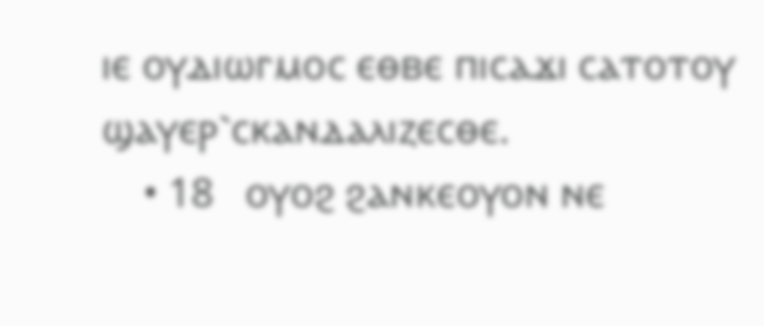ⲓⲉ ⲟⲩⲇⲓⲱⲅⲙⲟⲥ ⲉⲑⲃⲉ ⲡⲓⲥⲁϫⲓ ⲥⲁⲧⲟⲧⲟⲩ ϣⲁⲩⲉⲣ⳿ⲥⲕⲁⲛⲇⲁⲗⲓⲍⲉⲥⲑⲉ.
    • 18   ⲟⲩⲟϩ ϩⲁⲛⲕⲉⲟⲩⲟⲛ ⲛⲉ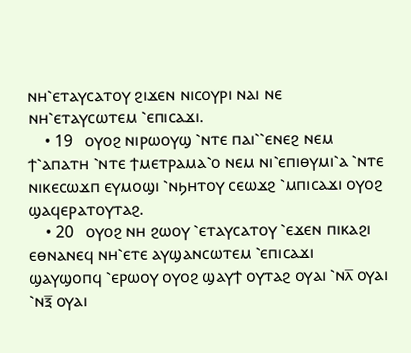ⲛⲏ⳿ⲉⲧⲁⲩⲥⲁⲧⲟⲩ ϩⲓϫⲉⲛ ⲛⲓⲥⲟⲩⲣⲓ ⲛⲁⲓ ⲛⲉ ⲛⲏ⳿ⲉⲧⲁⲩⲥⲱⲧⲉⲙ ⳿ⲉⲡⲓⲥⲁϫⲓ.
    • 19   ⲟⲩⲟϩ ⲛⲓⲣⲱⲟⲩϣ ⳿ⲛⲧⲉ ⲡⲁⲓ⳿⳿ⲉⲛⲉϩ ⲛⲉⲙ ϯ⳿ⲁⲡⲁⲧⲏ ⳿ⲛⲧⲉ ϯⲙⲉⲧⲣⲁⲙⲁ⳿ⲟ ⲛⲉⲙ ⲛⲓ⳿ⲉⲡⲓⲑⲩⲙⲓ⳿ⲁ ⳿ⲛⲧⲉ ⲛⲓⲕⲉⲥⲱϫⲡ ⲉⲩⲙⲟϣⲓ ⳿ⲛϧⲏⲧⲟⲩ ⲥⲉⲱϫϩ ⳿ⲙⲡⲓⲥⲁϫⲓ ⲟⲩⲟϩ ϣⲁϥⲉⲣⲁⲧⲟⲩⲧⲁϩ.
    • 20   ⲟⲩⲟϩ ⲛⲏ ϩⲱⲟⲩ ⳿ⲉⲧⲁⲩⲥⲁⲧⲟⲩ ⳿ⲉϫⲉⲛ ⲡⲓⲕⲁϩⲓ ⲉⲑⲛⲁⲛⲉϥ ⲛⲏ⳿ⲉⲧⲉ ⲁⲩϣⲁⲛⲥⲱⲧⲉⲙ ⳿ⲉⲡⲓⲥⲁϫⲓ ϣⲁⲩϣⲟⲡϥ ⳿ⲉⲣⲱⲟⲩ ⲟⲩⲟϩ ϣⲁⲩϯ ⲟⲩⲧⲁϩ ⲟⲩⲁⲓ ⳿ⲛⲗ̅ ⲟⲩⲁⲓ ⳿ⲛⲝ̅ ⲟⲩⲁⲓ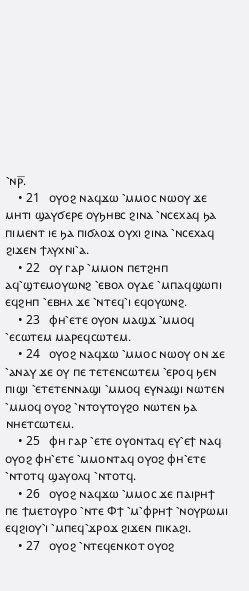⳿ⲛⲣ̅.
    • 21   ⲟⲩⲟϩ ⲛⲁϥϫⲱ ⳿ⲙⲙⲟⲥ ⲛⲱⲟⲩ ϫⲉ ⲙⲏⲧⲓ ϣⲁⲩϭⲉⲣⲉ ⲟⲩϧⲏⲃⲥ ϩⲓⲛⲁ ⳿ⲛⲥⲉⲭⲁϥ ϧⲁ ⲡⲓⲙⲉⲛⲧ ⲓⲉ ϧⲁ ⲡⲓϭⲗⲟϫ ⲟⲩⲭⲓ ϩⲓⲛⲁ ⳿ⲛⲥⲉⲭⲁϥ ϩⲓϫⲉⲛ ϯⲗⲩⲭⲛⲓ⳿ⲁ.
    • 22   ⲟⲩ ⲅⲁⲣ ⳿ⲙⲙⲟⲛ ⲡⲉⲧϩⲏⲡ ⲁϥ⳿ϣⲧⲉⲙⲟⲩⲱⲛϩ ⳿ⲉⲃⲟⲗ ⲟⲩⲇⲉ ⳿ⲙⲡⲁϥϣⲱⲡⲓ ⲉϥϩⲏⲡ ⳿ⲉⲃⲏⲗ ϫⲉ ⳿ⲛⲧⲉϥ⳿ⲓ ⲉϥⲟⲩⲱⲛϩ.
    • 23   ⲫⲏ⳿ⲉⲧⲉ ⲟⲩⲟⲛ ⲙⲁϣϫ ⳿ⲙⲙⲟϥ ⳿ⲉⲥⲱⲧⲉⲙ ⲙⲁⲣⲉϥⲥⲱⲧⲉⲙ.
    • 24   ⲟⲩⲟϩ ⲛⲁϥϫⲱ ⳿ⲙⲙⲟⲥ ⲛⲱⲟⲩ ⲟⲛ ϫⲉ ⳿ⲁⲛⲁⲩ ϫⲉ ⲟⲩ ⲡⲉ ⲧⲉⲧⲉⲛⲥⲱⲧⲉⲙ ⳿ⲉⲣⲟϥ ϧⲉⲛ ⲡⲓϣⲓ ⳿ⲉⲧⲉⲧⲉⲛⲛⲁϣⲓ ⳿ⲙⲙⲟϥ ⲉⲩⲛⲁϣⲓ ⲛⲱⲧⲉⲛ ⳿ⲙⲙⲟϥ ⲟⲩⲟϩ ⳿ⲛⲧⲟⲩⲧⲟⲩϩⲟ ⲛⲱⲧⲉⲛ ϧⲁ ⲛⲏⲉⲧⲥⲱⲧⲉⲙ.
    • 25   ⲫⲏ ⲅⲁⲣ ⳿ⲉⲧⲉ ⲟⲩⲟⲛⲧⲁϥ ⲉⲩ⳿ⲉϯ ⲛⲁϥ ⲟⲩⲟϩ ⲫⲏ⳿ⲉⲧⲉ ⳿ⲙⲙⲟⲛⲧⲁϥ ⲟⲩⲟϩ ⲫⲏ⳿ⲉⲧⲉ ⳿ⲛⲧⲟⲧϥ ϣⲁⲩⲟⲗϥ ⳿ⲛⲧⲟⲧϥ.
    • 26   ⲟⲩⲟϩ ⲛⲁϥϫⲱ ⳿ⲙⲙⲟⲥ ϫⲉ ⲡⲁⲓⲣⲏϯ ⲡⲉ ϯⲙⲉⲧⲟⲩⲣⲟ ⳿ⲛⲧⲉ Ⲫϯ ⳿ⲙ⳿ⲫⲣⲏϯ ⳿ⲛⲟⲩⲣⲱⲙⲓ ⲉϥϩⲓⲟⲩ⳿ⲓ ⳿ⲙⲡⲉϥ⳿ϫⲣⲟϫ ϩⲓϫⲉⲛ ⲡⲓⲕⲁϩⲓ.
    • 27   ⲟⲩⲟϩ ⳿ⲛⲧⲉϥⲉⲛⲕⲟⲧ ⲟⲩⲟϩ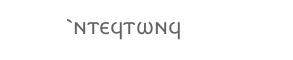⳿ⲛⲧⲉϥⲧⲱⲛϥ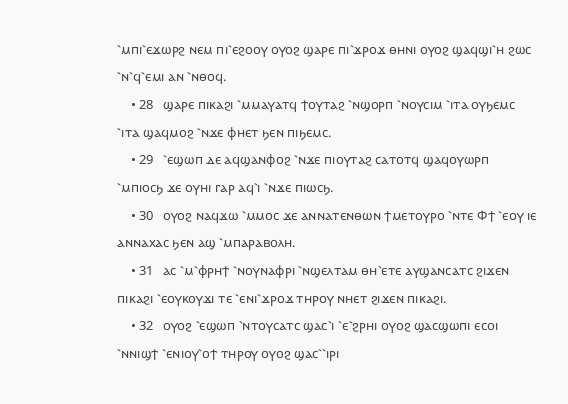⳿ⲙⲡⲓ⳿ⲉϫⲱⲣϩ ⲛⲉⲙ ⲡⲓ⳿ⲉϩⲟⲟⲩ ⲟⲩⲟϩ ϣⲁⲣⲉ ⲡⲓ⳿ϫⲣⲟϫ ⲑⲏⲛⲓ ⲟⲩⲟϩ ϣⲁϥϣⲓ⳿ⲏ ϩⲱⲥ ⳿ⲛ⳿ϥ⳿ⲉⲙⲓ ⲁⲛ ⳿ⲛⲑⲟϥ.
    • 28   ϣⲁⲣⲉ ⲡⲓⲕⲁϩⲓ ⳿ⲙⲙⲁⲩⲁⲧϥ ϯⲟⲩⲧⲁϩ ⳿ⲛϣⲟⲣⲡ ⳿ⲛⲟⲩⲥⲓⲙ ⳿ⲓⲧⲁ ⲟⲩϧⲉⲙⲥ ⳿ⲓⲧⲁ ϣⲁϥⲙⲟϩ ⳿ⲛϫⲉ ⲫⲏⲉⲧ ϧⲉⲛ ⲡⲓϧⲉⲙⲥ.
    • 29   ⳿ⲉϣⲱⲡ ⲇⲉ ⲁϥϣⲁⲛⲫⲟϩ ⳿ⲛϫⲉ ⲡⲓⲟⲩⲧⲁϩ ⲥⲁⲧⲟⲧϥ ϣⲁϥⲟⲩⲱⲣⲡ ⳿ⲙⲡⲓⲟⲥϧ ϫⲉ ⲟⲩⲏⲓ ⲅⲁⲣ ⲁϥ⳿ⲓ ⳿ⲛϫⲉ ⲡⲓⲱⲥϧ.
    • 30   ⲟⲩⲟϩ ⲛⲁϥϫⲱ ⳿ⲙⲙⲟⲥ ϫⲉ ⲁⲛⲛⲁⲧⲉⲛⲑⲱⲛ ϯⲙⲉⲧⲟⲩⲣⲟ ⳿ⲛⲧⲉ Ⲫϯ ⳿ⲉⲟⲩ ⲓⲉ ⲁⲛⲛⲁⲭⲁⲥ ϧⲉⲛ ⲁϣ ⳿ⲙⲡⲁⲣⲁⲃⲟⲗⲏ.
    • 31   ⲁⲥ ⳿ⲙ⳿ⲫⲣⲏϯ ⳿ⲛⲟⲩⲛⲁⲫⲣⲓ ⳿ⲛϣⲉⲗⲧⲁⲙ ⲑⲏ⳿ⲉⲧⲉ ⲁⲩϣⲁⲛⲥⲁⲧⲥ ϩⲓϫⲉⲛ ⲡⲓⲕⲁϩⲓ ⳿ⲉⲟⲩⲕⲟⲩϫⲓ ⲧⲉ ⳿ⲉⲛⲓ⳿ϫⲣⲟϫ ⲧⲏⲣⲟⲩ ⲛⲏⲉⲧ ϩⲓϫⲉⲛ ⲡⲓⲕⲁϩⲓ.
    • 32   ⲟⲩⲟϩ ⳿ⲉϣⲱⲡ ⳿ⲛⲧⲟⲩⲥⲁⲧⲥ ϣⲁⲥ⳿ⲓ ⳿ⲉ⳿ϩⲣⲏⲓ ⲟⲩⲟϩ ϣⲁⲥϣⲱⲡⲓ ⲉⲥⲟⲓ ⳿ⲛⲛⲓϣϯ ⳿ⲉⲛⲓⲟⲩ⳿ⲟϯ ⲧⲏⲣⲟⲩ ⲟⲩⲟϩ ϣⲁⲥ⳿⳿ⲓⲣⲓ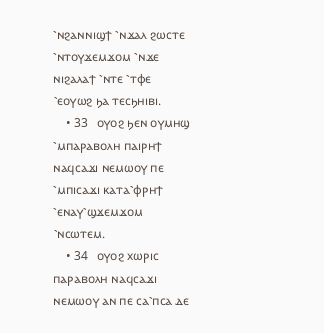⳿ⲛϩⲁⲛⲛⲓϣϯ ⳿ⲛϫⲁⲗ ϩⲱⲥⲧⲉ ⳿ⲛⲧⲟⲩϫⲉⲙϫⲟⲙ ⳿ⲛϫⲉ ⲛⲓϩⲁⲗⲁϯ ⳿ⲛⲧⲉ ⳿ⲧⲫⲉ ⳿ⲉⲟⲩⲱϩ ϧⲁ ⲧⲉⲥϧⲏⲓⲃⲓ.
    • 33   ⲟⲩⲟϩ ϧⲉⲛ ⲟⲩⲙⲏϣ ⳿ⲙⲡⲁⲣⲁⲃⲟⲗⲏ ⲡⲁⲓⲣⲏϯ ⲛⲁϥⲥⲁϫⲓ ⲛⲉⲙⲱⲟⲩ ⲡⲉ ⳿ⲙⲡⲓⲥⲁϫⲓ ⲕⲁⲧⲁ⳿ⲫⲣⲏϯ ⳿ⲉⲛⲁⲩ⳿ϣϫⲉⲙϫⲟⲙ ⳿ⲛⲥⲱⲧⲉⲙ.
    • 34   ⲟⲩⲟϩ ⲭⲱⲣⲓⲥ ⲡⲁⲣⲁⲃⲟⲗⲏ ⲛⲁϥⲥⲁϫⲓ ⲛⲉⲙⲱⲟⲩ ⲁⲛ ⲡⲉ ⲥⲁ⳿ⲡⲥⲁ ⲇⲉ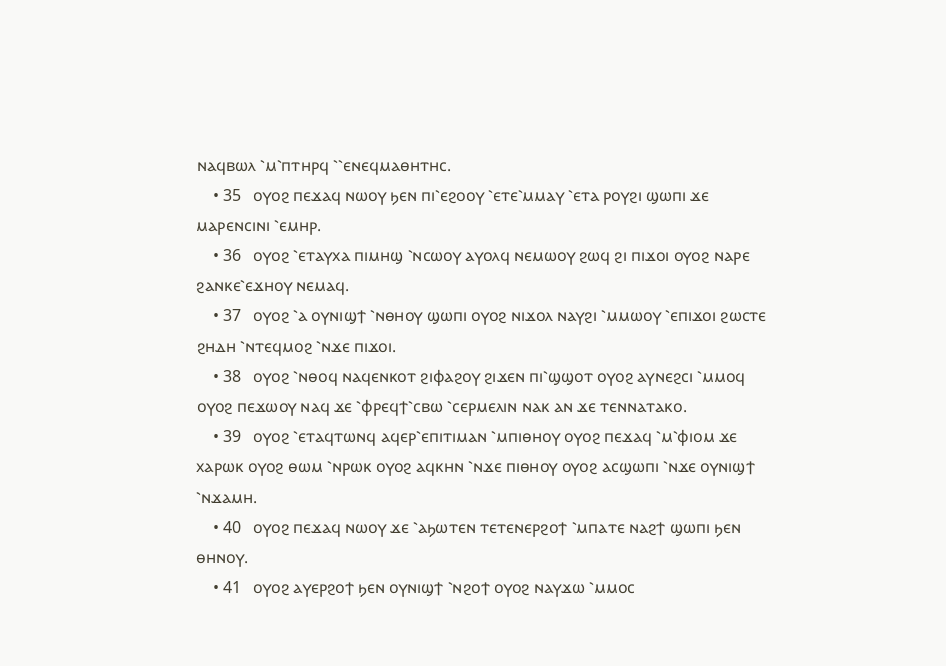ⲛⲁϥⲃⲱⲗ ⳿ⲙ⳿ⲡⲧⲏⲣϥ ⳿⳿ⲉⲛⲉϥⲙⲁⲑⲏⲧⲏⲥ.
    • 35   ⲟⲩⲟϩ ⲡⲉϫⲁϥ ⲛⲱⲟⲩ ϧⲉⲛ ⲡⲓ⳿ⲉϩⲟⲟⲩ ⳿ⲉⲧⲉ⳿ⲙⲙⲁⲩ ⳿ⲉⲧⲁ ⲣⲟⲩϩⲓ ϣⲱⲡⲓ ϫⲉ ⲙⲁⲣⲉⲛⲥⲓⲛⲓ ⳿ⲉⲙⲏⲣ.
    • 36   ⲟⲩⲟϩ ⳿ⲉⲧⲁⲩⲭⲁ ⲡⲓⲙⲏϣ ⳿ⲛⲥⲱⲟⲩ ⲁⲩⲟⲗϥ ⲛⲉⲙⲱⲟⲩ ϩⲱϥ ϩⲓ ⲡⲓϫⲟⲓ ⲟⲩⲟϩ ⲛⲁⲣⲉ ϩⲁⲛⲕⲉ⳿ⲉϫⲏⲟⲩ ⲛⲉⲙⲁϥ.
    • 37   ⲟⲩⲟϩ ⳿ⲁ ⲟⲩⲛⲓϣϯ ⳿ⲛⲑⲏⲟⲩ ϣⲱⲡⲓ ⲟⲩⲟϩ ⲛⲓϫⲟⲗ ⲛⲁⲩϩⲓ ⳿ⲙⲙⲱⲟⲩ ⳿ⲉⲡⲓϫⲟⲓ ϩⲱⲥⲧⲉ ϩⲏⲇⲏ ⳿ⲛⲧⲉϥⲙⲟϩ ⳿ⲛϫⲉ ⲡⲓϫⲟⲓ.
    • 38   ⲟⲩⲟϩ ⳿ⲛⲑⲟϥ ⲛⲁϥⲉⲛⲕⲟⲧ ϩⲓⲫⲁϩⲟⲩ ϩⲓϫⲉⲛ ⲡⲓ⳿ϣϣⲟⲧ ⲟⲩⲟϩ ⲁⲩⲛⲉϩⲥⲓ ⳿ⲙⲙⲟϥ ⲟⲩⲟϩ ⲡⲉϫⲱⲟⲩ ⲛⲁϥ ϫⲉ ⳿ⲫⲣⲉϥϯ⳿ⲥⲃⲱ ⳿ⲥⲉⲣⲙⲉⲗⲓⲛ ⲛⲁⲕ ⲁⲛ ϫⲉ ⲧⲉⲛⲛⲁⲧⲁⲕⲟ.
    • 39   ⲟⲩⲟϩ ⳿ⲉⲧⲁϥⲧⲱⲛϥ ⲁϥⲉⲣ⳿ⲉⲡⲓⲧⲓⲙⲁⲛ ⳿ⲙⲡⲓⲑⲏⲟⲩ ⲟⲩⲟϩ ⲡⲉϫⲁϥ ⳿ⲙ⳿ⲫⲓⲟⲙ ϫⲉ ⲭⲁⲣⲱⲕ ⲟⲩⲟϩ ⲑⲱⲙ ⳿ⲛⲣⲱⲕ ⲟⲩⲟϩ ⲁϥⲕⲏⲛ ⳿ⲛϫⲉ ⲡⲓⲑⲏⲟⲩ ⲟⲩⲟϩ ⲁⲥϣⲱⲡⲓ ⳿ⲛϫⲉ ⲟⲩⲛⲓϣϯ ⳿ⲛϫⲁⲙⲏ.
    • 40   ⲟⲩⲟϩ ⲡⲉϫⲁϥ ⲛⲱⲟⲩ ϫⲉ ⳿ⲁϧⲱⲧⲉⲛ ⲧⲉⲧⲉⲛⲉⲣϩⲟϯ ⳿ⲙⲡⲁⲧⲉ ⲛⲁϩϯ ϣⲱⲡⲓ ϧⲉⲛ ⲑⲏⲛⲟⲩ.
    • 41   ⲟⲩⲟϩ ⲁⲩⲉⲣϩⲟϯ ϧⲉⲛ ⲟⲩⲛⲓϣϯ ⳿ⲛϩⲟϯ ⲟⲩⲟϩ ⲛⲁⲩϫⲱ ⳿ⲙⲙⲟⲥ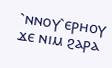⳿ⲛⲛⲟⲩ⳿ⲉⲣⲏⲟⲩ ϫⲉ ⲛⲓⲙ ϩⲁⲣⲁ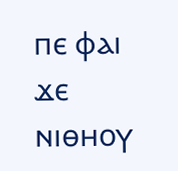ⲡⲉ ⲫⲁⲓ ϫⲉ ⲛⲓⲑⲏⲟⲩ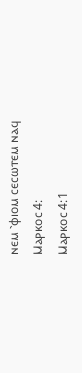ⲛⲉⲙ ⳿ⲫⲓⲟⲙ ⲥⲉⲥⲱⲧⲉⲙ ⲛⲁϥ
Ⲙⲁⲣⲕⲟⲥ 4:
Ⲙⲁⲣⲕⲟⲥ 4:1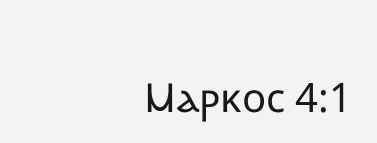Ⲙⲁⲣⲕⲟⲥ 4:1